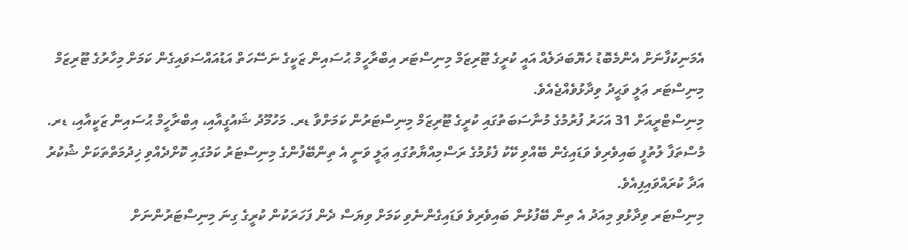އެމަނިކުފާނަށް އެންމެބޮޑު ހެޔޮބަދަލެއް އައީ ކުރީގެ ޓޫރިޒަމް މިނިސްޓަރ އިބްރާހީމް ޙުސައިން ޒަކީގެ ނަސޭހަތް އަޑުއައްސަވައިގެން ކަމަށް މިހާރުގެ ޓޫރިޒަމް މިނިސްޓަރ ޢަލީ ވަޙީދު ވިދާޅުވެއްޖެއެވެ.
މިނިސްޓްރީއަށް 31 އަހަރު ފުރުމުގެ މުނާސަބަތުގައި ކުރީގެ ޓޫރިޒަމް މިނިސްޓަރުން ކަމަށްވާ ޑރ. މަހުމޫދު ޝައުގީއާއި، އިބްރާހީމް ޙުސައިން ޒަކީއާއި، ޑރ. މުސްތަފާ ލުތުފީ ބައިވެރިވެ ވަޑައިގެން ބޭއްވި ކޭކު ފެޅުމުގެ ރަސްމިއްޔާތުގައި ޢަލީ ވަނީ އެ ތިންބޭފުންގެ މިނިސްޓަރު ކަމުގައި ކޮށްދެއްވި ޚިދުމަތްތަކަށް ޝުކުރު އަދާ ކުރައްވައިފިއެވެ.
މިނިސްޓަރ ވިދާޅުވި މިއަދު އެ ތިން ބޭފުޅުން ބައިވެރިވެ ވަޑައިގެންނެވި ކަމަށް ވިޔަސް ދެން ފަހަރަކުން ކުރީގެ ގިނަ މިނިސްޓަރުންނަށް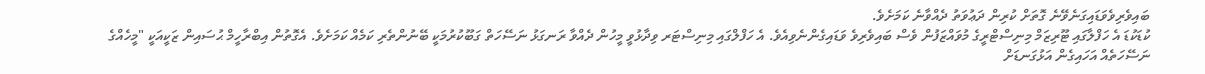ބައިވެރިވެވަޑައިގަނެވޭނެ ގޮތަށް ކުރިން ދަޢުވަތު ދެއްވާނެ ކަމަށެވެ.
ކުޑަކުޑަ އެ ހަފްލާގައި ޓޫރިޒަމް މިނިސްޓްރީގެ މުވައްޒަފުން ވެސް ބައިވެރިވެ ވަޑައިގެންނެވިއެވެ. އެ ހަފްލްގައި މިނިސްޓަރ ވިދާޅުވީ މީހުން ދެއްވާ ރަނގަޅު ނަސޭހަތް ގަބޫކުރުމަކީ ބޭނުންތެރި ކަމެއް ކަމަށެވެ. އެގޮތުން އިބްރާހީމް ޙުސައިން ޒަކީއަކީ "މީހެއްގެ ނަސޭހަތެއް އަހައިގެން އަޅުގަނޑަށް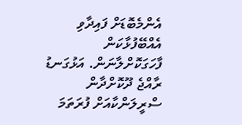އެންމެބޮޑަށް ފައިދާވި އެއްބޭފުޅާކަން ފާހަގަކޮށްލާނަން. އަޅުގަނޑު ރާއްޖެ ދޫކޮށްދާން ސްރީލަންކާއަށް ފުރަތަމަ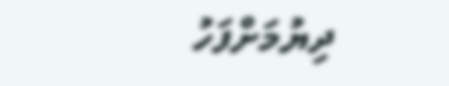ދިޔުމަށްފަހު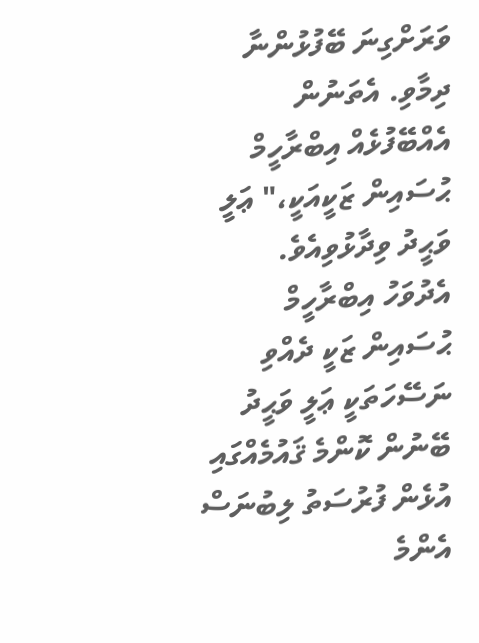ވަރަށްގިނަ ބޭފުޅުންނާ ދިމާވި. އެތަނުން އެއްބޭފުޅެއް އިބްރާހީމް ޙުސައިން ޒަކީއަކީ،" ޢަލީ ވަޙީދު ވިދާޅުވިއެވެ.
އެދުވަހު އިބްރާހީމް ޙުސައިން ޒަކީ ދެއްވި ނަސޭހަތަކީ ޢަލީ ވަޙީދު ބޭނުން ކޮންމެ ޤައުމެއްގައި އުޅެން ފުރުސަތު ލިބުނަސް އެންމެ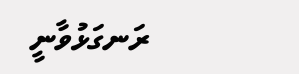ރަނގަޅުވާނީ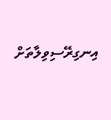އިނގިރޭސިވިލާތަށް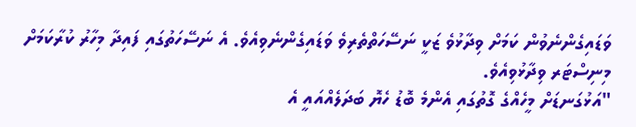ވަޑައިގެންނެވުން ކަމަށް ވިދާޅުވެ ޒަކީ ނަސޭހަތްތެރިވެ ވަޑައިގެންނެވިއެވެ. އެ ނަސޭހަތުގައި ފައިދާ މިހާރު ކުރާކަމަށް މިނިސްޓަރ ވިދާޅުވިއެވެ.
"އަޅުގަނޑަށް މީހެއްގެ ގޮތުގައި އެންމެ ބޮޑު ހެޔޮ ބަދަލެއްއައީ އެ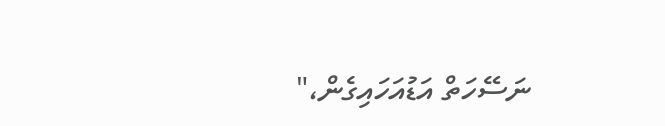ނަސޭހަތް އަޑުއަހައިގެން،"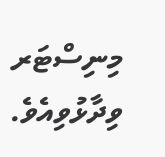މިނިސްޓަރ ވިދާޅުވިއެވެ.